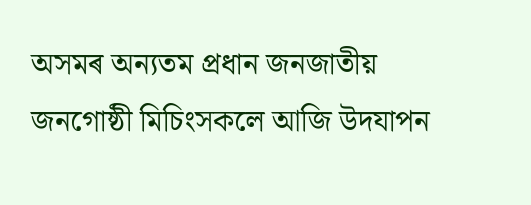অসমৰ অন্যতম প্ৰধান জনজাতীয় জনগোষ্ঠী মিচিংসকলে আজি উদযাপন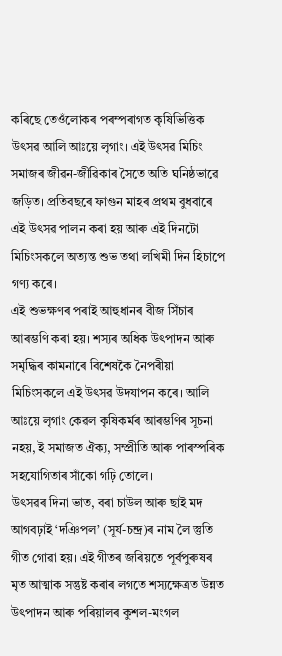কৰিছে তেওঁলোকৰ পৰম্পৰাগত কৃষিভিত্তিক উৎসৱ আলি আঃয়ে লৃগাং। এই উৎসৱ মিচিং সমাজৰ জীৱন-জীৱিকাৰ সৈতে অতি ঘনিষ্ঠভাৱে জড়িত। প্ৰতিবছৰে ফাগুন মাহৰ প্ৰথম বুধবাৰে এই উৎসৱ পালন কৰা হয় আৰু এই দিনটো মিচিংসকলে অত্যন্ত শুভ তথা লখিমী দিন হিচাপে গণ্য কৰে।
এই শুভক্ষণৰ পৰাই আহুধানৰ বীজ সিঁচাৰ আৰম্ভণি কৰা হয়। শস্যৰ অধিক উৎপাদন আৰু সমৃদ্ধিৰ কামনাৰে বিশেষকৈ নৈপৰীয়া মিচিংসকলে এই উৎসৱ উদযাপন কৰে। আলি আঃয়ে লৃগাং কেৱল কৃষিকৰ্মৰ আৰম্ভণিৰ সূচনা নহয়, ই সমাজত ঐক্য, সম্প্ৰীতি আৰু পাৰস্পৰিক সহযোগিতাৰ সাঁকো গঢ়ি তোলে।
উৎসৱৰ দিনা ভাত, বৰা চাউল আৰু ছাই মদ আগবঢ়াই ‘দঞিপল’ (সূৰ্য-চন্দ্ৰ)ৰ নাম লৈ স্তুতি গীত গোৱা হয়। এই গীতৰ জৰিয়তে পূৰ্বপুৰুষৰ মৃত আত্মাক সন্তুষ্ট কৰাৰ লগতে শস্যক্ষেত্ৰত উন্নত উৎপাদন আৰু পৰিয়ালৰ কুশল-মংগল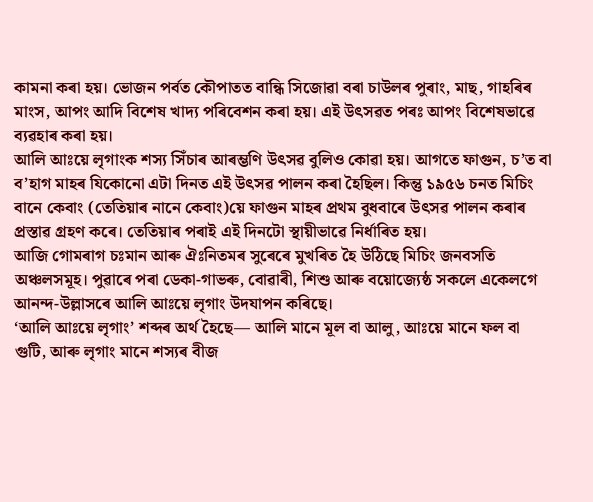কামনা কৰা হয়। ভোজন পৰ্বত কৌপাতত বান্ধি সিজোৱা বৰা চাউলৰ পুৰাং, মাছ, গাহৰিৰ মাংস, আপং আদি বিশেষ খাদ্য পৰিবেশন কৰা হয়। এই উৎসৱত পৰঃ আপং বিশেষভাৱে ব্যৱহাৰ কৰা হয়।
আলি আঃয়ে লৃগাংক শস্য সিঁচাৰ আৰম্ভণি উৎসৱ বুলিও কোৱা হয়। আগতে ফাগুন, চ’ত বা ব’হাগ মাহৰ যিকোনো এটা দিনত এই উৎসৱ পালন কৰা হৈছিল। কিন্তু ১৯৫৬ চনত মিচিং বানে কেবাং (তেতিয়াৰ নানে কেবাং)য়ে ফাগুন মাহৰ প্ৰথম বুধবাৰে উৎসৱ পালন কৰাৰ প্ৰস্তাৱ গ্ৰহণ কৰে। তেতিয়াৰ পৰাই এই দিনটো স্থায়ীভাৱে নিৰ্ধাৰিত হয়।
আজি গোমৰাগ চঃমান আৰু ঐঃনিতমৰ সুৰেৰে মুখৰিত হৈ উঠিছে মিচিং জনবসতি অঞ্চলসমূহ। পুৱাৰে পৰা ডেকা-গাভৰু, বোৱাৰী, শিশু আৰু বয়োজ্যেষ্ঠ সকলে একেলগে আনন্দ-উল্লাসৰে আলি আঃয়ে লৃগাং উদযাপন কৰিছে।
‘আলি আঃয়ে লৃগাং’ শব্দৰ অৰ্থ হৈছে— আলি মানে মূল বা আলু, আঃয়ে মানে ফল বা গুটি, আৰু লৃগাং মানে শস্যৰ বীজ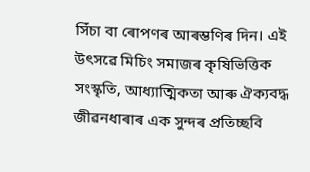সিঁচা বা ৰোপণৰ আৰম্ভণিৰ দিন। এই উৎসৱে মিচিং সমাজৰ কৃষিভিত্তিক সংস্কৃতি, আধ্যাত্মিকতা আৰু ঐক্যবদ্ধ জীৱনধাৰাৰ এক সুন্দৰ প্ৰতিচ্ছবি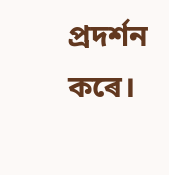প্ৰদৰ্শন কৰে।